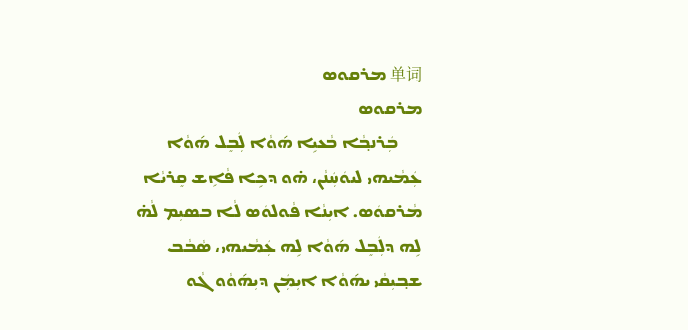单词 ܡܪܩܘܣ
ܡܪܩܘܣ
      ܒܲܪܢܒ݂ܵܐ ܒܵܥܝܹܐ ܗ݇ܘܵܐ ܠܲܒܸܠ ܗ݇ܘܵܐ ܥܲܡܵܝܗ‌ܝ ܠܝܘܿܚܲܢܵܢ، ܗ̇ܘ ܕܟܹܐ ܦܵܐܹܫ ܩܸܪܝܵܐ ܡܵܪܩܘܿܣ. ܐܝܼܢܵܐ ܦܵܘܠܘܿܣ ܠܵܐ ܒܣܝܼܡ ܠܵܗ̇ ܠܹܗ ܕܠܲܒܸܠ ܗ݇ܘܵܐ ܠܹܗ ܥܲܡܵܝܗ‌ܝ، ܣܵܒܵܒ ܫܒ݂ܝܼܩܵܝ ܝܗ݇ܘܵܐ ܐܝܼܡܲܢ ܕܝܼܗ݇ܘܵܘ ܓܵܘ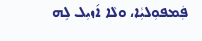ܦܲܡܦܘܼܠܝܼܵܐ، ܘܠܵܐ ܐ݇ܙܝܼܠ ܠܹܗ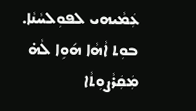ܥܲܡܵܝܗ‌ܝ ܠܦܘܼܠܚܵܢܵܐ. ܒܘܼܬ ܐܵܗܵܐ ܗ݇ܘܹܐ ܠܵܗ̇ ܡܲܩܲܪܵܨܘܼܬܵ‌ܐ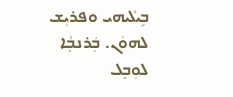ܒܹܝܠܵܝܗ‌ܝ ܘܦܪܝܼܫ ܠܗܘܿܢ. ܒܲܪܢܒ݂ܵܐ ܠܘܼܒܸܠ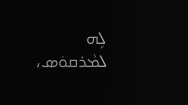ܠܹܗ ܠܡܵܪܩܘܿܣ،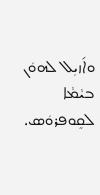ܘܐ݇ܙܝܼܠ ܠܗܘܿܢ ܒܝܵܡܵܐ ܠܩܸܘܦܪܘܿܣ.